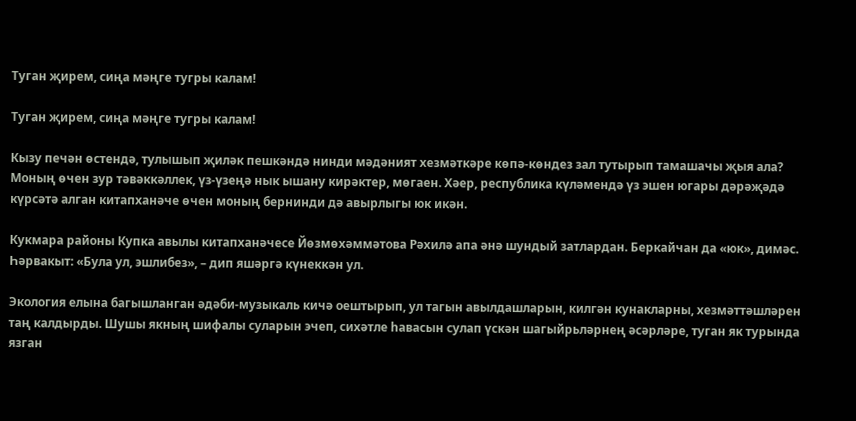Туган җирем, сиңа мәңге тугры калам!

Туган җирем, сиңа мәңге тугры калам!

Кызу печән өстендә, тулышып җиләк пешкәндә нинди мәдәният хезмәткәре көпә-көндез зал тутырып тамашачы җыя ала? Моның өчен зур тәвәккәллек, үз-үзеңә нык ышану кирәктер, мөгаен. Хәер, республика күләмендә үз эшен югары дәрәҗәдә күрсәтә алган китапханәче өчен моның бернинди дә авырлыгы юк икән.

Кукмара районы Купка авылы китапханәчесе Йөзмөхәммәтова Рәхилә апа әнә шундый затлардан. Беркайчан да «юк», димәс. Һәрвакыт: «Була ул, эшлибез», – дип яшәргә күнеккән ул.

Экология елына багышланган әдәби-музыкаль кичә оештырып, ул тагын авылдашларын, килгән кунакларны, хезмәттәшләрен таң калдырды. Шушы якның шифалы суларын эчеп, сихәтле һавасын сулап үскән шагыйрьләрнең әсәрләре, туган як турында язган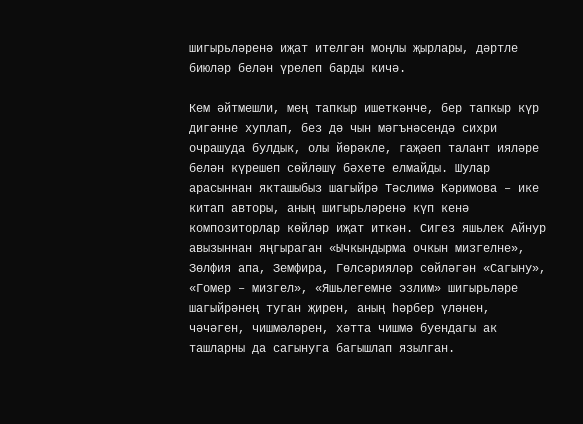шигырьләренә иҗат ителгән моңлы җырлары, дәртле биюләр белән үрелеп барды кичә.

Кем әйтмешли, мең тапкыр ишеткәнче, бер тапкыр күр дигәнне хуплап, без дә чын мәгънәсендә сихри очрашуда булдык, олы йөрәкле, гаҗәеп талант ияләре белән күрешеп сөйләшү бәхете елмайды. Шулар арасыннан якташыбыз шагыйрә Тәслимә Кәримова – ике китап авторы, аның шигырьләренә күп кенә композиторлар көйләр иҗат иткән. Сигез яшьлек Айнур авызыннан яңгыраган «Ычкындырма очкын мизгелне», Зөлфия апа, Земфира, Гөлсәрияләр сөйләгән «Сагыну», «Гомер – мизгел», «Яшьлегемне эзлим» шигырьләре шагыйрәнең туган җирен, аның һәрбер үләнен, чәчәген, чишмәләрен, хәтта чишмә буендагы ак ташларны да сагынуга багышлап язылган.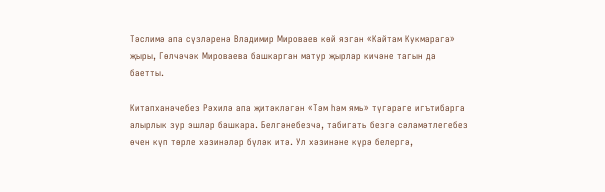Тәслимә апа сүзләренә Владимир Мироваев көй язган «Кайтам Кукмарага» җыры, Гөлчәчәк Мироваева башкарган матур җырлар кичәне тагын да баетты.

Китапханәчебез Рәхилә апа җитәкләгән «Тәм һәм ямь» түгәрәге игътибарга алырлык зур эшләр башкара. Белгәнебезчә, табигать безгә сәламәтлегебез өчен күп төрле хәзинәләр бүләк итә. Ул хәзинәне күрә белергә,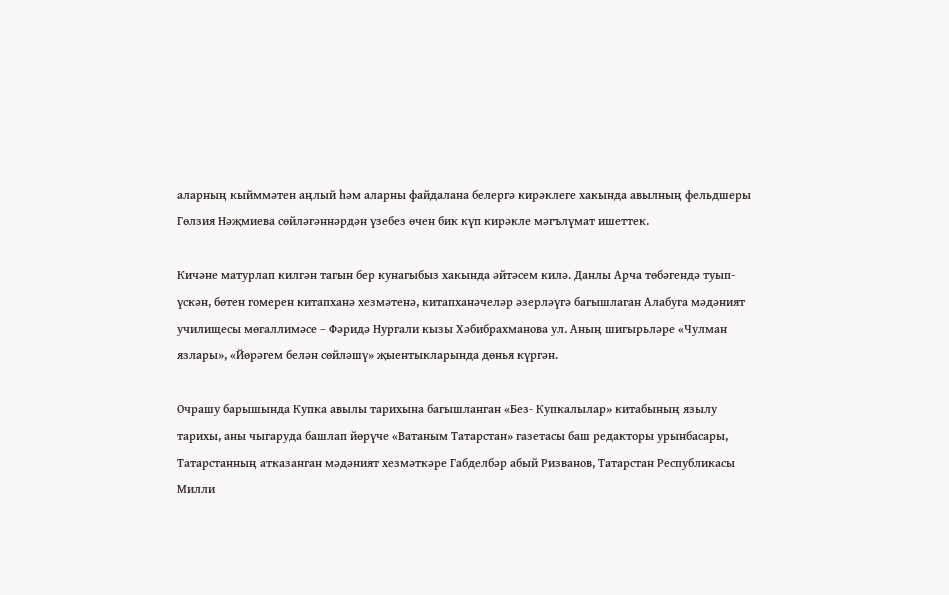аларның кыйммәтен аңлый һәм аларны файдалана белергә кирәклеге хакында авылның фельдшеры Гөлзия Нәҗмиева сөйләгәннәрдән үзебез өчен бик күп кирәкле мәгълүмат ишеттек.

Кичәне матурлап килгән тагын бер кунагыбыз хакында әйтәсем килә. Данлы Арча төбәгендә туып-үскән, бөтен гомерен китапханә хезмәтенә, китапханәчеләр әзерләүгә багышлаган Алабуга мәдәният училищесы мөгаллимәсе – Фәридә Нургали кызы Хәбибрахманова ул. Аның шигырьләре «Чулман язлары», «Йөрәгем белән сөйләшү» җыентыкларында дөнья күргән.

Очрашу барышында Купка авылы тарихына багышланган «Без- Купкалылар» китабының язылу тарихы, аны чыгаруда башлап йөрүче «Ватаным Татарстан» газетасы баш редакторы урынбасары, Татарстанның атказанган мәдәният хезмәткәре Габделбәр абый Ризванов, Татарстан Республикасы Милли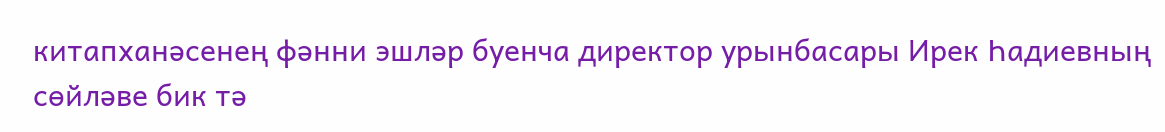китапханәсенең фәнни эшләр буенча директор урынбасары Ирек Һадиевның сөйләве бик тә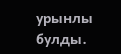урынлы булды.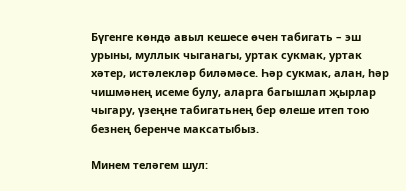Бүгенге көндә авыл кешесе өчен табигать – эш урыны, муллык чыганагы, уртак сукмак, уртак хәтер, истәлекләр биләмәсе. Һәр сукмак, алан, һәр чишмәнең исеме булу, аларга багышлап җырлар чыгару, үзеңне табигатьнең бер өлеше итеп тою безнең беренче максатыбыз.

Минем теләгем шул: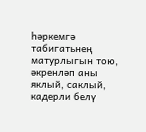һәркемгә табигатьнең матурлыгын тою, әкренләп аны яклый, саклый, кадерли белү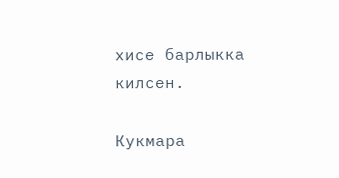хисе барлыкка килсен.

Кукмара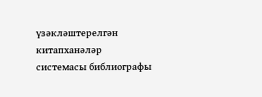үзәкләштерелгән китапханәләр системасы библиографы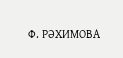Ф. РӘХИМОВА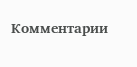Комментарии